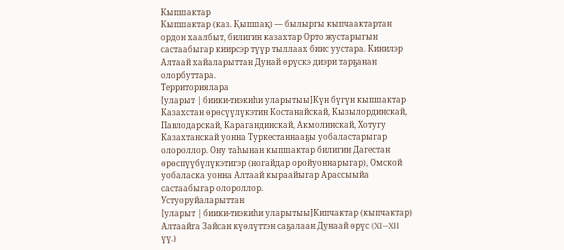Кыпшактар
Кыпшактар (каз. Қыпшақ) — былыргы кыпчаактартан ордон хаалбыт, билигин казахтар Орто жустарыгын састаабыгар киирсэр түүр тыллаах биис уустара. Кинилэр Алтаай хайаларыттан Дунай өрүскэ диэри тарҕанан олорбуттара.
Территориялара
[уларыт | биики-тиэкиһи уларытыы]Күн бүгүн кыпшактар Казахстан өрөсүүлүкэтин Костанайскай, Кызылординскай, Павлодарскай, Карагандинскай, Акмолинскай, Хотугу Казахтанскай уонна Туркестаннааҕы уобаластарыгар олороллор. Ону таһынан кыпшактар билигин Дагестан өрөспүүбүлүкэтигэр (ногайдар оройуоннарыгар), Омской уобаласка уонна Алтаай кыраайыгар Арассыыйа састаабыгар олороллор.
Устуоруйаларыттан
[уларыт | биики-тиэкиһи уларытыы]Кипчактар (кыпчактар) Алтаайга Зайсан күөлүттэн саҕалаан Дунаай өрүс (XI—XII үү.)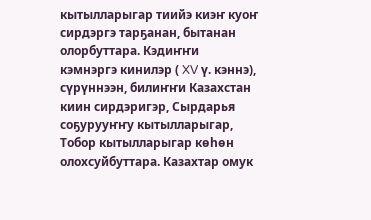кытылларыгар тиийэ киэҥ куоҥ сирдэргэ тарҕанан, бытанан олорбуттара. Кэдиҥҥи кэмнэргэ кинилэр ( XV ү. кэннэ), сүрүннээн, билиҥҥи Казахстан киин сирдэригэр, Сырдарья соҕурууҥҥу кытылларыгар, Тобор кытылларыгар көһөн олохсуйбуттара. Казахтар омук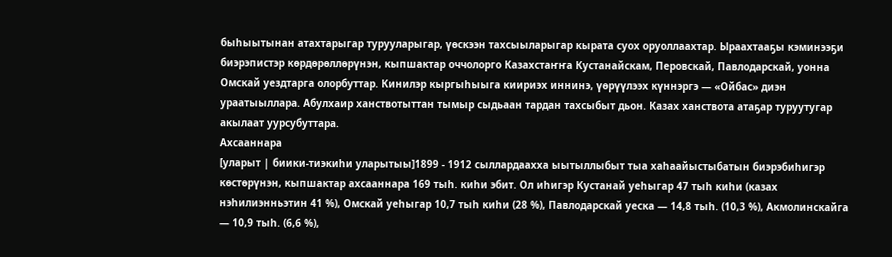быһыытынан атахтарыгар турууларыгар, үөскээн тахсыыларыгар кырата суох оруоллаахтар. Ыраахтааҕы кэминээҕи биэрэпистэр көрдөрөллөрүнэн, кыпшактар оччолорго Казахстаҥҥа Кустанайскам, Перовскай, Павлодарскай, уонна Омскай уездтарга олорбуттар. Кинилэр кыргыһыыга киириэх иннинэ, үөрүүлээх күннэргэ — «Ойбас» диэн ураатыыллара. Абулхаир ханствотыттан тымыр сыдьаан тардан тахсыбыт дьон. Казах ханствота атаҕар туруутугар акылаат уурсубуттара.
Ахсааннара
[уларыт | биики-тиэкиһи уларытыы]1899 - 1912 сыллардаахха ыытыллыбыт тыа хаһаайыстыбатын биэрэбиһигэр көстөрүнэн, кыпшактар ахсааннара 169 тыһ. киһи эбит. Ол иһигэр Кустанай уеһыгар 47 тыһ киһи (казах нэһилиэнньэтин 41 %), Омскай уеһыгар 10,7 тыһ киһи (28 %), Павлодарскай уеска — 14,8 тыһ. (10,3 %), Акмолинскайга — 10,9 тыһ. (6,6 %),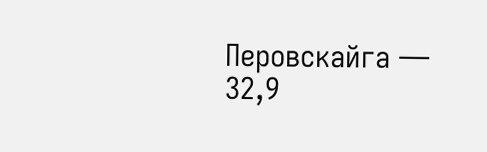Перовскайга — 32,9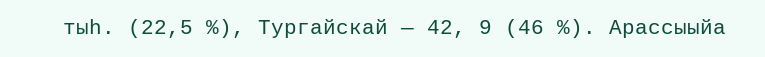тыһ. (22,5 %), Тургайскай — 42, 9 (46 %). Арассыыйа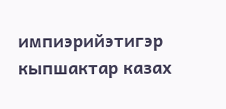импиэрийэтигэр кыпшактар казах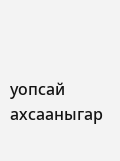уопсай ахсааныгар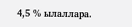4,5 % ылаллара.